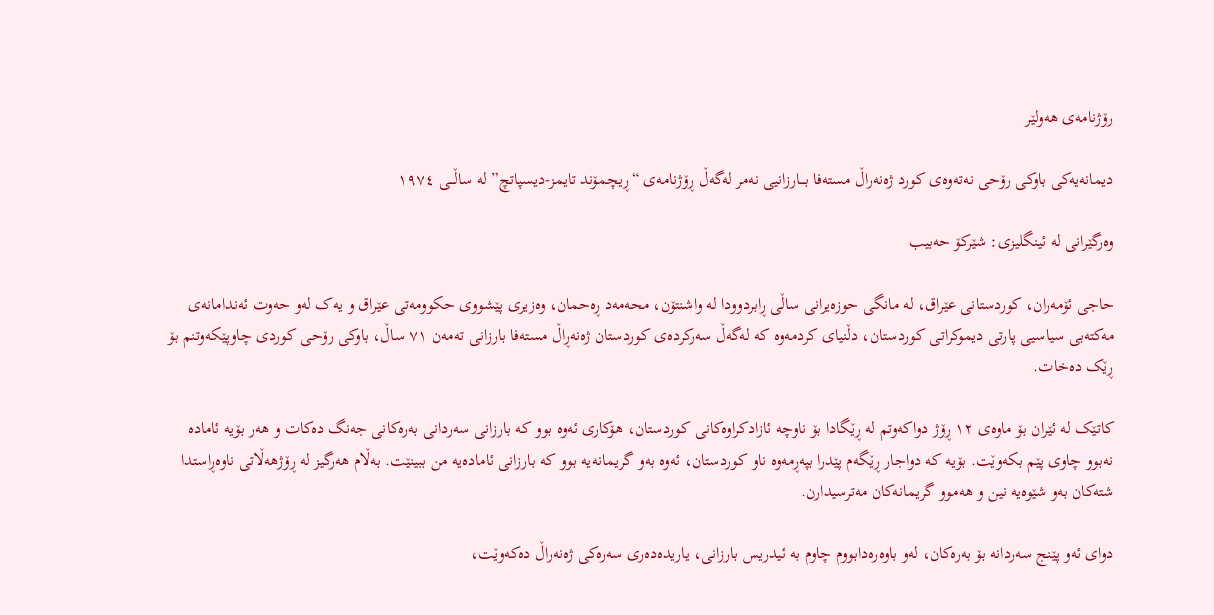رۆژنامەی ھەولێر

دیمانەیەکی باوکی رۆحی نەتەوەی کورد ژەنەراڵ مستەفا بـــارزانیی نەمر لەگەڵ ڕۆژنامەی “ڕیچمۆند تایمز-دیسپاتچ” لە ساڵـــی ١٩٧٤

وەرگێرانی لە ئینگلیزی: شێرکۆ حەبیب

حاجی ئۆمەران، کوردستانی عێراق، لە مانگی حوزەیرانی ساڵی ڕابردوودا لە واشنتۆن، محەمەد ڕەحمان، وەزیری پێشووی حکوومەتی عێراق و یەک لەو حەوت ئەندامانەی مەکتەبی سیاسیی پارتی دیموکراتی کوردستان، دڵنیای کردمەوە کە لەگەڵ سەرکردەی کوردستان ژەنەڕاڵ مستەفا بارزانی تەمەن ٧١ ساڵ، باوکی رۆحی کوردی چاوپێکەوتنم بۆ ڕێک دەخات.

کاتێک لە ئێران بۆ ماوەی ١٢ ڕۆژ دواکەوتم لە ڕێگادا بۆ ناوچە ئازادکراوەکانی کوردستان، هۆکاری ئەوە بوو کە بارزانی سەردانی بەرەکانی جەنگ دەکات و هەر بۆیە ئامادە نەبوو چاوی پێم بکەوێت. بۆیە کە دواجار ڕێگەم پێدرا بپەڕمەوە ناو کوردستان، ئەوە بەو گریمانەیە بوو کە بارزانی ئامادەیە من ببینێت. بەڵام هەرگیز لە ڕۆژهەڵاتی ناوەڕاستدا شتەکان بەو شێوەیە نین و هەموو گریمانەکان مەترسیدارن.

دوای ئەو پێنج سەردانە بۆ بەرەکان، لەو باوەرەدابووم چاوم بە ئیدریس بارزانی، یاریدەدەری سەرەکی ژەنەراڵ دەکەوێت،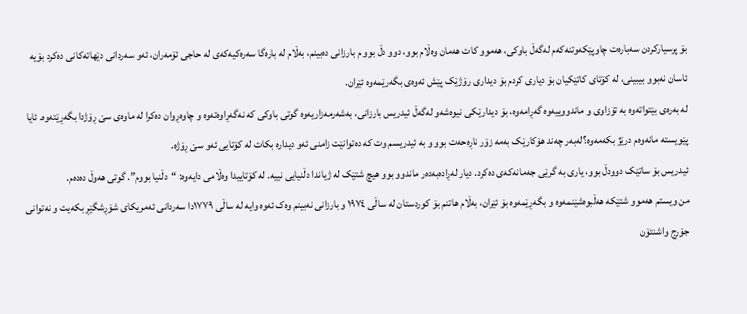بۆ پرسیارکردن سەبارەت چاوپێکەوتنەکەم لەگەڵ باوکی، هەموو کات هەمان وەڵام بوو، دوو دڵ بوو م بارزانی دەبینم، بەڵام لە بارەگا سەرەکیەکەی لە حاجی ئۆمەران، ئەو سەردانی دێهاتەکانی دەکرد بۆیە ئاسان نەبوو بیبینی، لە کۆتای کاتێکیان بۆ دیاری کردم بۆ دیداری رۆژێک پێش ئەوەی بگەرێمەوە ئێران.
لە بەرەی بێتواتەوە بە تۆزاوی و ماندووییەوە گەڕامەوە، بۆ دیدارێکی نیوەشەو لەگەڵ ئیدریس بارزانی، بەشەرمەزاریەوە گوتی باوکی کە نەگەڕاوەتەوە و چاوەڕوان دەکرا لە ماوەی سێ ڕۆژدا بگەڕێتەوە. ئایا پێویستە مانەوەم درێژ بکەمەوە؟لەبەر چەند هۆکارێک بەمە زۆر ناڕەحەت بوو و بە ئیدریسم وت کە دەتوانێت زامنی ئەو دیدارە بکات لە کۆتایی ئەو سێ ڕۆژە.
ئیدریس بۆ ساتێک دوودڵ بوو، یاری بە گرێی جەمانەکەی دەکرد. دیار لەڕادەبەدەر ماندوو بوو هیچ شتێک لە ژیاندا دڵنیایی نییە. لە کۆتاییدا وەڵامی دایەوە: “دڵنیا بووم”. گوتی هەوڵ دەدەم.
من ویستم هەموو شتێکە هەڵبوەشێنمەوە و بگەڕێمەوە بۆ ئێران، بەڵام هاتنم بۆ کوردستان لە ساڵی ١٩٧٤ و بارزانی نەبینم وەک ئەوە وایە لە ساڵی ١٧٧٩دا سەردانی ئەمریکای شۆڕشگێڕ بکەیت و نەتوانی جۆرج واشنتۆن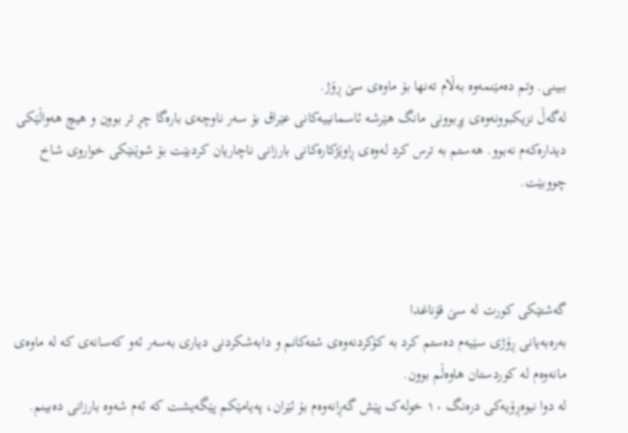ببینی. وتم دەمێنمەوە بەڵام تەنها بۆ ماوەی سێ ڕۆژ.
لەگەڵ نزیکبوونەوەی پڕبوونی مانگ هێرشە ئاسمانییەکانی عێراق بۆ سەر ناوچەی بارەگا چڕ تر بوون و هیچ هەواڵێکی دیدارەکەم نەبوو. هەستم بە ترس کرد لەوەی ڕاوێژکارەکانی بارزانی ناچاریان کردبێت بۆ شوێنێکی خواروی شاخ چووبێت.



گەشتێکی کورت لە سێ قۆناغدا
بەرەبەیانی ڕۆژی سێیەم دەستم کرد بە کۆکردنەوەی شتەکانم و دابەشکردنی دیاری بەسەر ئەو کەسانەی کە لە ماوەی مانەوەم لە کوردستان هاوەڵم بوون.
لە دوا نیوەڕۆیەکی درەنگ ١٠ خولەک پێش گەڕانەوەم بۆ ئێران، پەیامێکم پێگەیشت کە ئەم شەوە بارزانی دەبینم.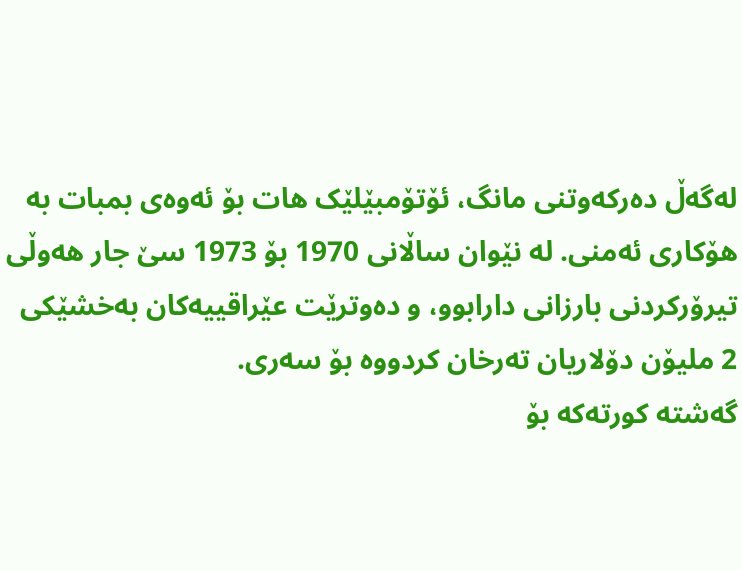لەگەڵ دەرکەوتنی مانگ، ئۆتۆمبێلێک هات بۆ ئەوەی بمبات بە هۆکاری ئەمنی. لە نێوان ساڵانی 1970 بۆ 1973 سێ جار هەوڵی تیرۆرکردنی بارزانی دارابوو، و دەوترێت عێراقییەکان بەخشێکی 2 ملیۆن دۆلاریان تەرخان کردووە بۆ سەری.
گەشتە کورتەکە بۆ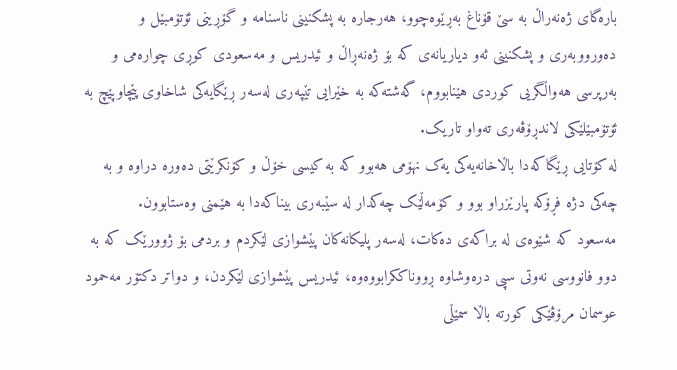بارەگای ژەنەراڵ بە سێ قۆناغ بەڕێوەچوو، هەرجارە بە پشکنینی ناسنامە و گۆڕینی ئۆتۆمبێل و دەورووبەری و پشکنینی ئەو دیاریانەی کە بۆ ژەنەڕاڵ و ئیدریس و مەسعودی کوڕی چوارەمی و بەرپرسی هەواڵگریی کوردی هێنابووم، گەشتەکە بە خێرایی تێپەری لەسەر ڕێگایەکی شاخاوی پێچاوپێچ بە ئۆتۆمبێلێکی لاندڕۆڤەری تەواو تاریک.
لە کۆتایی ڕێگاکەدا باڵاخانەیەکی یەک نهۆمی هەبوو کە بە کیسی خۆڵ و کۆنکرێتی دەورە دراوە و بە چەکی دژە فڕۆکە پارێزراو بوو و کۆمەڵێک چەکدار لە سێبەری بیناکەدا بە هێمنی وەستابوون.
مەسعود کە شێوەی لە براکەی دەکات، لەسەر پلیکانەکان پێشوازی لێکردم و بردمی بۆ ژوورێک کە بە دوو فانووسی نەوتی سپی درەوشاوە ڕووناککرابووەوە، ئیدریس پێشوازی لێکردن، و دواتر دکتۆر مەحمود عوسمان مرۆڤێکی کورتە باڵا سمێڵی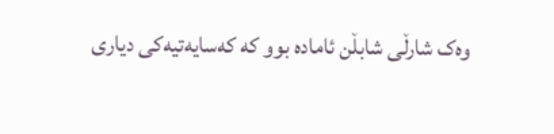وەک شارڵی شابڵن ئامادە بوو کە کەسایەتیەکی دیاری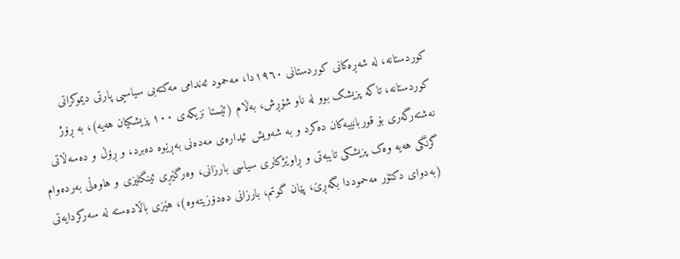کوردستانە، لە شەڕەکانی کوردستانی ١٩٦٠دا، مەحمود ئەندامی مەکتەبی سیاسیی پارتی دیموکراتی کوردستانە، تاکە پزیشک بوو لە ناو شۆڕش، بەڵام (ئێستا نزیکەی ١٠٠ پزیشکیان هەیە)، بە ڕۆژ نەشتەرگەری بۆ قوربانییەکان دەکرد و بە شەویش ئیدارەی مەدەنی بەڕێوە دەبرد، و ڕۆڵ و دەسەڵاتی گرنگی هەیە وەک پزیشکی تایبەتی و ڕاوێژکاری سیاسی بارزانی، وەرگێڕی ئینگلیزی و هاوەڵی بەردەوام (بەدوای دکتۆر مەحموددا بگەڕێ، پێان گوتم، بارزانی دەدۆزیتەوە)، هێزی باڵادەستە لە سەرکردایەتی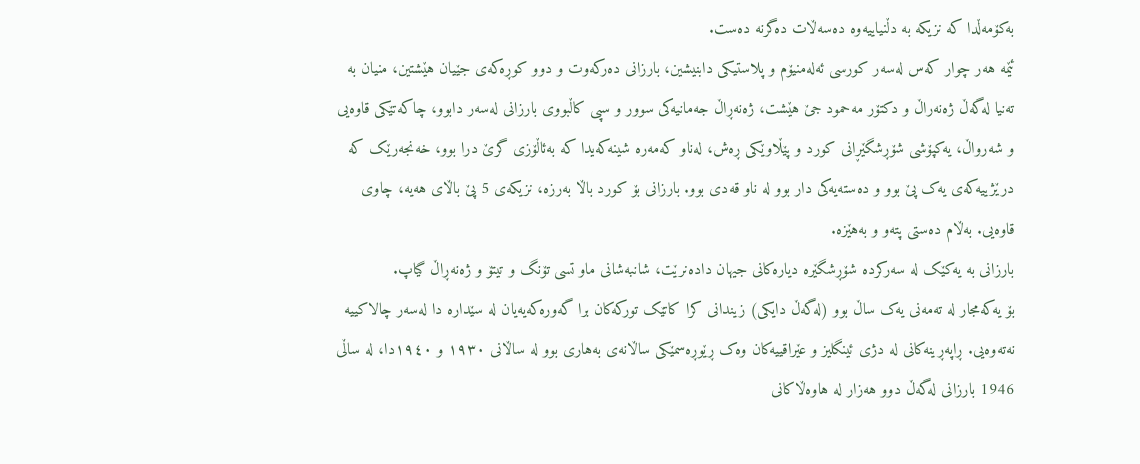بەکۆمەڵدا کە نزیکە بە دڵنیاییەوە دەسەڵات دەگرنە دەست.
ئێمە هەر چوار کەس لەسەر کورسی ئەلەمنیۆم و پلاستیکی دابنیشین، بارزانی دەرکەوت و دوو کوڕەکەی جێیان هێشتین، منیان بە تەنیا لەگەڵ ژەنەراڵ و دکتۆر مەحمود جێ هێشت، ژەنەڕاڵ جەمانیەکی سوور و سپی کاڵبووی بارزانی لەسەر دابوو، چاکەتێکی قاوەیی و شەرواڵ، یەکپۆشی شۆڕشگێڕانی کورد و پێڵاوێکی ڕەش، لەناو کەمەرە شینەکەیدا کە بەئاڵۆزی گرێ درا بوو، خەنجەرێک کە درێژییەکەی یەک پێ بوو و دەستەیەکی دار بوو لە ناو قەدی بوو. بارزانی بۆ کورد باڵا بەرزە، نزیکەی 5 پێ باڵای هەیە، چاوی قاوەیی. بەڵام دەستی پتەو و بەهێزە.
بارزانی بە یەکێک لە سەرکردە شۆڕشگێرە دیارەکانی جیهان دادەنرێت، شانبەشانی ماو تسی تۆنگ و تیتۆ و ژەنەڕاڵ گیاپ.
بۆ یەکەمجار لە تەمەنی یەک ساڵ بوو (لەگەڵ دایکی) زیندانی کرا کاتێک تورکەکان برا گەورەکەیەیان لە سێدارە دا لەسەر چالاکییە نەتەوەیی. ڕاپەڕینەکانی لە دژی ئینگلیز و عێراقییەکان وەک ڕێوڕەسمێکی ساڵانەی بەهاری بوو لە ساڵانی ١٩٣٠ و ١٩٤٠دا، لە ساڵی 1946 بارزانی لەگەڵ دوو هەزار لە هاوەڵاکانی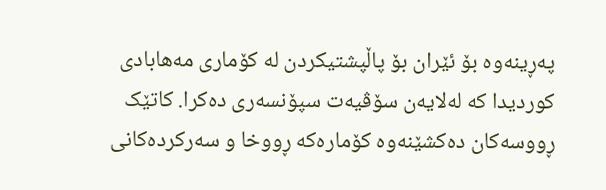پەڕینەوە بۆ ئێران بۆ پاڵپشتیکردن لە کۆماری مەهابادی کوردیدا کە لەلایەن سۆڤیەت سپۆنسەری دەکرا. کاتێک ڕووسەکان دەکشێنەوە کۆمارەکە ڕووخا و سەرکردەکانی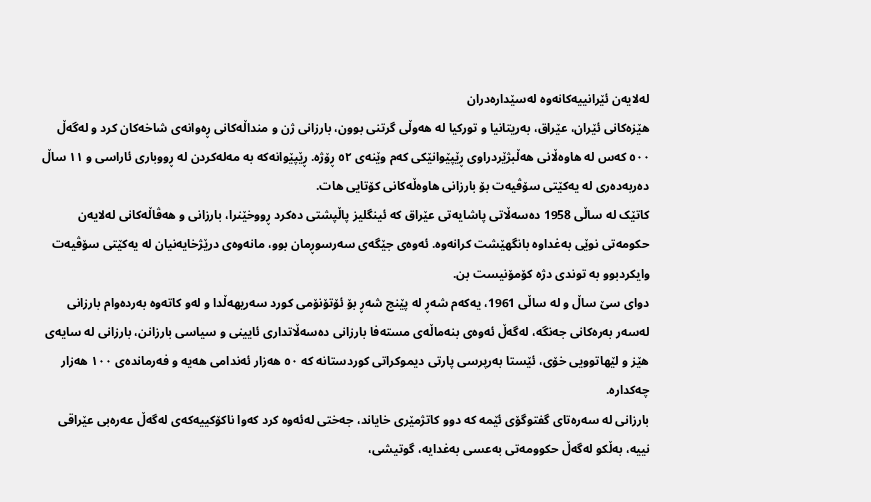لەلایەن ئێرانییەکانەوە لەسێدارەدران
هێزەکانی ئێران، عێراق، بەریتانیا و تورکیا لە هەوڵی گرتنی بوون، بارزانی ژن و منداڵەکانی ڕەوانەی شاخەکان کرد و لەگەڵ ٥٠٠ کەس لە هاوەڵانی هەڵبژێردراوی ڕێپێوانێکی کەم وێنەی ٥٢ ڕۆژە. ڕێپێوانەکە بە مەلەکردن لە ڕووباری ئاراسی و ١١ ساڵ دەربەدەری لە یەکێتی سۆڤیەت بۆ بارزانی هاوەڵەکانی کۆتایی هات.
کاتێک لە ساڵی 1958 دەسەڵاتی پاشایەتی عێراق کە ئینگلیز پاڵپشتی دەکرد ڕووخێنرا، بارزانی و هەڤاڵەکانی لەلایەن حکومەتی نوێی بەغداوە بانگهێشت کرانەوە. ئەوەی جێگەی سەرسوڕمان بوو، مانەوەی درێژخایەنیان لە یەکێتی سۆڤیەت وایکردبوو بە توندی دژە کۆمۆنیست بن.
دوای سێ ساڵ و لە ساڵی 1961، یەکەم شەڕ لە پێنج شەڕ بۆ ئۆتۆنۆمی کورد سەریهەڵدا و لەو کاتەوە بەردەوام بارزانی لەسەر بەرەکانی جەنگە، لەگەڵ ئەوەی بنەماڵەی مستەفا بارزانی دەسەڵاتداری ئایینی و سیاسی بارزانن، بارزانی لە سایەی هێز و لێهاتوویی خۆی، ئێستا بەرپرسی پارتی دیموکراتی کوردستانە کە ٥٠ هەزار ئەندامی هەیە و فەرماندەی ١٠٠ هەزار چەکدارە.
بارزانی لە سەرەتای گفتوگۆی ئێمە کە دوو کاتژمێری خایاند، جەختی لەئەوە کرد کەوا ناکۆکییەکەی لەگەڵ عەرەبی عێراقی نییە، بەڵکو لەگەڵ حکوومەتی بەعسی بەغدایە، گوتیشی،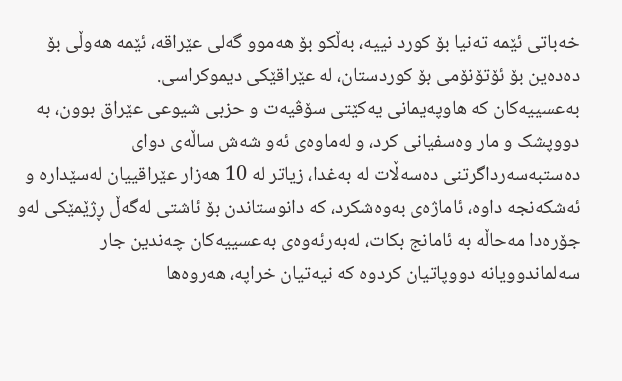خەباتی ئێمە تەنیا بۆ کورد نییە، بەڵکو بۆ هەموو گەلی عێراقە، ئێمە هەوڵی بۆ دەدەین بۆ ئۆتۆنۆمی بۆ کوردستان، لە عێراقێکی دیموکراسی.
بەعسییەکان کە هاوپەیمانی یەکێتی سۆڤیەت و حزبی شیوعی عێراق بوون، بە دووپشک و مار وەسفیانی کرد، و لەماوەی ئەو شەش ساڵەی دوای دەستبەسەرداگرتنی دەسەڵات لە بەغدا، زیاتر لە 10 هەزار عێراقییان لەسێدارە و ئەشکەنجە داوە، ئاماژەی بەوەشکرد، کە دانوستاندن بۆ ئاشتی لەگەڵ ڕژێمێکی لەو جۆرەدا مەحاڵە بە ئامانج بکات، لەبەرئەوەی بەعسییەکان چەندین جار سەلماندوویانە دووپاتیان کردوە کە نیەتیان خراپە، هەروەها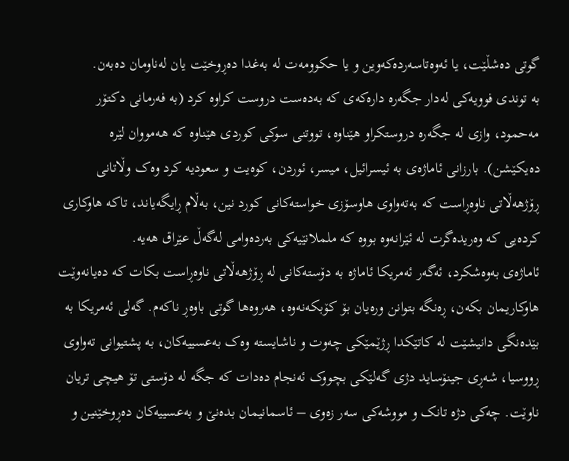گوتی دەشڵێت، یا ئەوەتاسەردەکەوین و یا حکوومەت لە بەغدا دەڕوخێت یان لەناومان دەبەن.
بە توندی فوویەکی لەدار جگەرە دارەکەی کە بەدەست دروست کراوە کرد (بە فەرمانی دکتۆر مەحمود، وازی لە جگەرە دروستکراو هێناوە، تووتنی سوکی کوردی هێناوە کە هەمووان لێرە دەیکێشن). بارزانی ئاماژەی بە ئیسرائیل، میسر، ئوردن، کوەیت و سعودیە کرد وەک وڵاتانی ڕۆژهەڵاتی ناوەڕاست کە بەتەواوی هاوسۆزی خواستەکانی کورد نین، بەڵام ڕایگەیاند، تاکە هاوکاری کردەیی کە وەریدەگرت لە ئێرانەوە بووە کە ململانێیەکی بەردەوامی لەگەڵ عێراق هەیە.
ئاماژەی بەوەشکرد، ئەگەر ئەمریکا ئاماژە بە دۆستەکانی لە ڕۆژهەڵاتی ناوەڕاست بکات کە دەیانەوێت هاوکاریمان بکەن، ڕەنگە بتوانن ورەیان بۆ کۆبکەنەوە، هەروەها گوتی باوەڕ ناکەم. گەلی ئەمریکا بە بێدەنگی دانیشێت لە کاتێکدا ڕژێمێکی چەوت و ناشایستە وەک بەعسییەکان، بە پشتیوانی تەواوی ڕووسیا، شەڕی جینۆساید دژی گەلێکی بچووک ئەنجام دەدات کە جگە لە دۆستی تۆ هیچی تریان ناوێت. چەکی دژە تانک و مووشەکی سەر زەوی – ئاسمانیمان بدەنێ و بەعسییەکان دەڕوخێنین و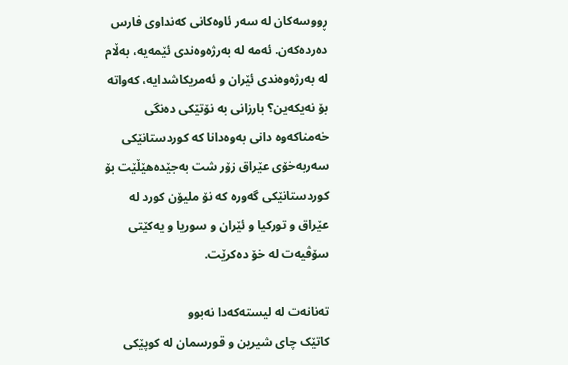ڕووسەکان لە سەر ئاوەکانی کەنداوی فارس دەردەکەن. ئەمە لە بەرژەوەندی ئێمەیە، بەڵام لە بەرژەوەندی ئێران و ئەمریکاشدایە، کەواتە بۆ نەیکەین؟ بارزانی بە نۆتێکی دەنگی خەمناکەوە دانی بەوەدانا کە کوردستانێکی سەربەخۆی عێراق زۆر شت بەجێدەهێڵێت بۆ کوردستانێکی گەورە کە نۆ ملیۆن کورد لە عێراق و تورکیا و ئێران و سوریا و یەکێتی سۆڤیەت لە خۆ دەکرێت.

تەنانەت لە لیستەکەدا نەبوو
کاتێک چای شیرین و قورسمان لە کوپێکی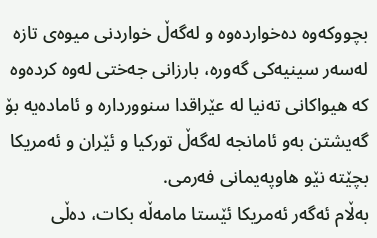بچووکەوە دەخواردەوە و لەگەڵ خواردنی میوەی تازە لەسەر سینیەکی گەورە، بارزانی جەختی لەوە کردەوە کە هیواکانی تەنیا لە عێراقدا سنووردارە و ئامادەیە بۆ گەیشتن بەو ئامانجە لەگەڵ تورکیا و ئێران و ئەمریکا بچێتە نێو هاوپەیمانی فەرمی.
بەڵام ئەگەر ئەمریکا ئێستا مامەڵە بکات، دەڵی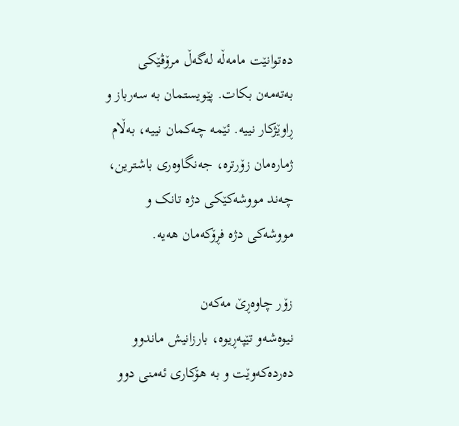دەتوانێت مامەڵە لەگەڵ مرۆڤێکی بەتەمەن بکات. پێویستمان بە سەرباز و ڕاوێژکار نییە. ئێمە چەکمان نییە، بەڵام ژمارەمان زۆرترە، جەنگاوەری باشترین، چەند مووشەکێکی دژە تانک و مووشەکی دژە فڕۆکەمان هەیە.

زۆر چاوەڕێ مەکەن
نیوەشەو تێپەڕیوە، بارزانیش ماندوو دەردەکەوێت و بە هۆکاری ئەمنی دوو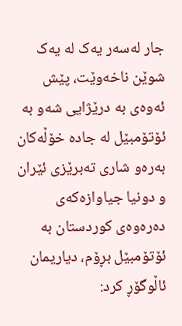جار لەسەر یەک لە یەک شوێن ناخەوێت، پێش ئەوەی بە درێژایی شەو بە ئۆتۆمبێل لە جادە خۆڵەکان بەرەو شاری تەبرێزی ئێران و دونیا جیاوازەکەی دەرەوەی کوردستان بە ئۆتۆمبێل بڕۆم، دیاریمان ئاڵوگۆڕ کرد: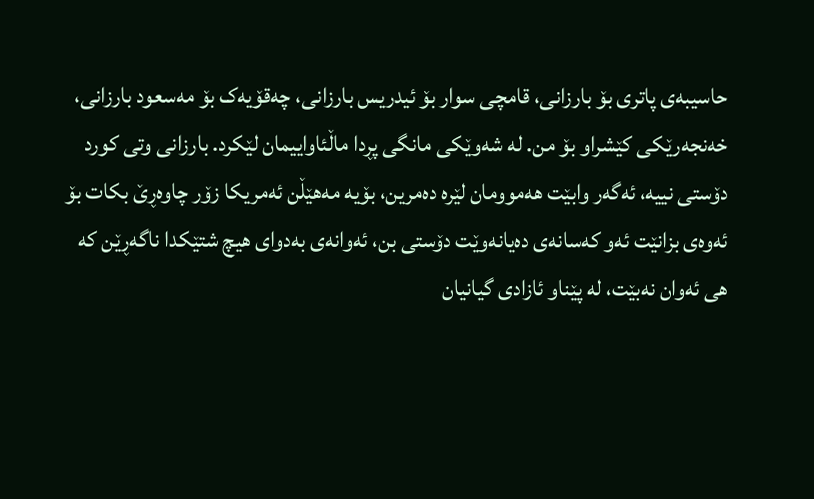حاسیبەی پاتری بۆ بارزانی، قامچی سوار بۆ ئیدریس بارزانی، چەقۆیەک بۆ مەسعود بارزانی، خەنجەرێکی کێشراو بۆ من. لە شەوێکی مانگی پڕدا ماڵئاواییمان لێکرد. بارزانی وتی کورد دۆستی نییە، ئەگەر وابێت هەموومان لێرە دەمرین، بۆیە مەهێڵن ئەمریکا زۆر چاوەڕێ بکات بۆ ئەوەی بزانێت ئەو کەسانەی دەیانەوێت دۆستی بن، ئەوانەی بەدوای هیچ شتێکدا ناگەڕێن کە هی ئەوان نەبێت، لە پێناو ئازادی گیانیان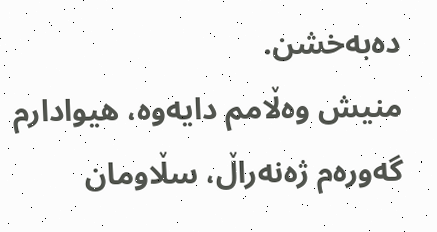دەبەخشن.
منیش وەڵامم دایەوە، هیوادارم گەورەم ژەنەراڵ، سڵاومان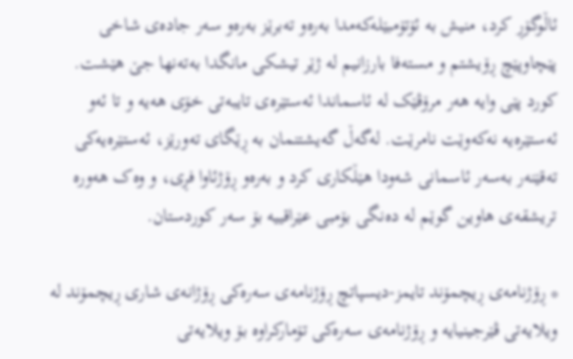ئاڵوگۆڕ کرد، منیش بە ئۆتۆمبێلەکەمدا بەرەو تەبرێز بەرەو سەر جادەی شاخی پێچاوپێچ ڕۆیشتم و مستەفا بارزانیم لە ژێر تیشکی مانگدا بەتەنها جێ هێشت.
کورد پێی وایە هەر مرۆڤێک لە ئاسماندا ئەستێرەی تایبەتی خۆی هەیە و تا ئەو ئەستێرەیە نەکەوێت نامرێت. لەگەڵ گەیشتنمان بە ڕێگای تەورێز، ئەستێرەیەکی تەقێنەر بەسەر ئاسمانی شەودا هێڵکاری کرد و بەرەو ڕۆژئاوا فڕی، و وەک هەورە تریشقەی هاوین گوێم لە دەنگی بۆمبی عێراقییە بۆ سەر کوردستان.

* ڕۆژنامەی ڕیچمۆند تایمز-دیسپاتچ ڕۆژنامەی سەرەکی ڕۆژانەی شاری ڕیچمۆند لە ویلایەتی ڤێرجینیایە و ڕۆژنامەی سەرەکی تۆمارکراوە بۆ ویلایەتی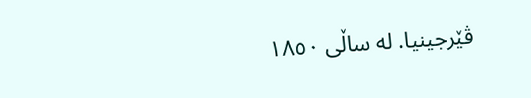ڤێرجینیا. لە ساڵی ١٨٥٠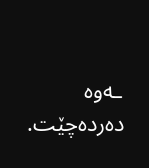ـەوە دەردەچێت.